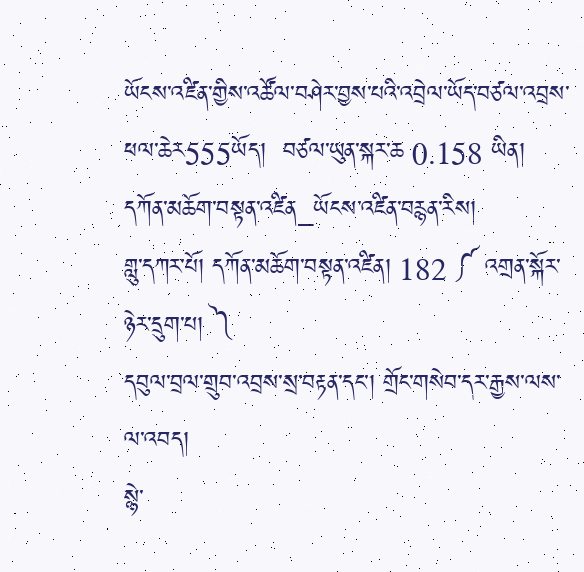ཡོངས་འཛིན་གྱིས་འཚོལ་བཤེར་བྱས་པའི་འབྲེལ་ཡོད་བཙལ་འབྲས་ཕལ་ཆེར555ཡོད།  བཙལ་ཡུན་སྐར་ཆ 0.158 ཡིན།
དཀོན་མཆོག་བསྟན་འཛིན_ཡོངས་འཛིན་བརྙན་རིས།
གླུ་དཀར་པོ། དཀོན་མཆོག་བསྟན་འཛིན། 182 ༼ འགྲན་སྐོར་ཉེར་དྲུག་པ། ༽
དབུལ་བྲལ་གྲུབ་འབྲས་སྲ་བརྟན་དང་། གྲོང་གསེབ་དར་རྒྱས་ལས་ལ་འབད།
སྙེ་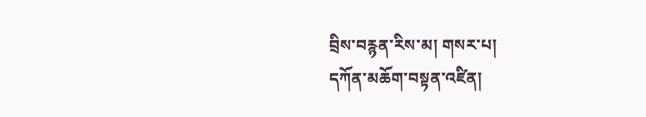བྲིས་བརྙན་རིས་མ། གསར་པ།
དཀོན་མཆོག་བསྟན་འཛིན།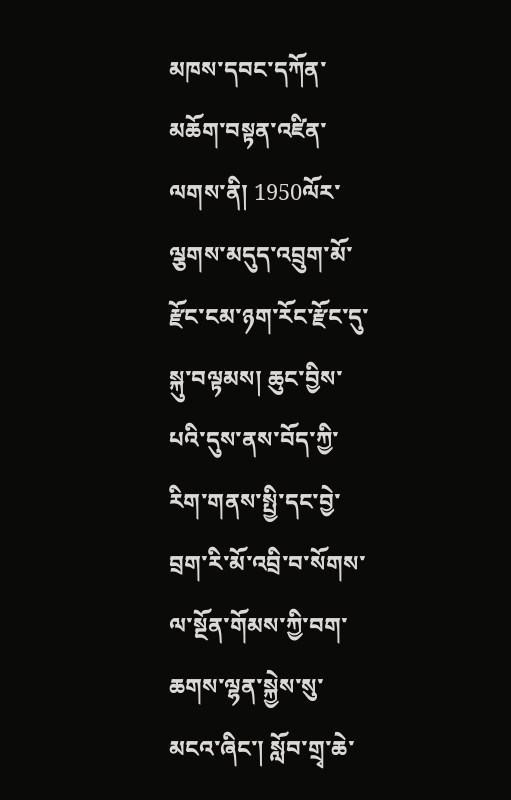མཁས་དབང་དཀོན་མཆོག་བསྟན་འཛིན་ལགས་ནི། 1950ལོར་ལྕགས་མདུད་འབྲུག་མོ་རྫོང་ངམ་ཉག་རོང་རྫོང་དུ་སྐུ་བལྟམས། ཆུང་བྱིས་པའི་དུས་ནས་བོད་ཀྱི་རིག་གནས་སྤྱི་དང་བྱེ་བྲག་རི་མོ་འབྲི་བ་སོགས་ལ་སྔོན་གོམས་ཀྱི་བག་ཆགས་ལྷན་སྐྱེས་སུ་མངའ་ཞིང་། སློབ་གྲྭ་ཆེ་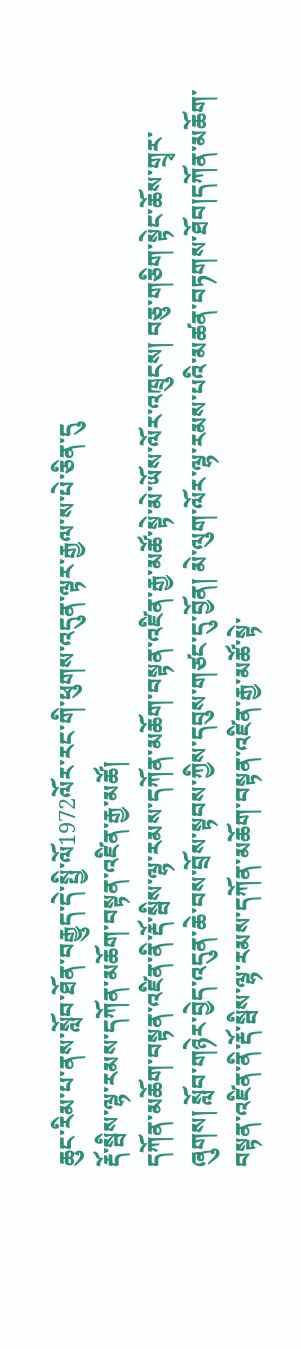ཆུང་རིམ་པ་ནས་སློབ་ཐོན་བརྒྱུད་དེ་སྤྱི་ལོ1972ལོར་རང་གི་ཕུགས་འདུན་ལྟར་རྒྱལ་ས་པེ་ཅིན་དུ
རྡོ་སྦིས་ལྷ་རམས་དཀོན་མཆོག་བསྟན་འཛིན་རྒྱ་མཚོ།
དཀོན་མཆོག་བསྟན་འཛིན་ནི་རྡོ་སྦིས་ལྷ་རམས་དཀོན་མཆོག་བསྟན་འཛིན་རྒྱ་མཚོ་སྟེ་མེ་ཡོས་ལོར་འཁྲུངས། བཅུ་གཅིག་སྟེང་ཆོས་གྲྭར་ཞུགས། སློབ་གཉེར་བྱེད་འདུན་ཆེ་བས་བྲོས་སྟབས་ཀྱིས་དབུས་གཙང་དུ་བྱོན། མེ་ལུག་ལོར་ལྷ་རམས་པའི་མཚན་བཏགས་ཐོབ།དཀོན་མཆོག་བསྟན་འཛིན་ནི་རྡོ་སྦིས་ལྷ་རམས་དཀོན་མཆོག་བསྟན་འཛིན་རྒྱ་མཚོ་སྟེ་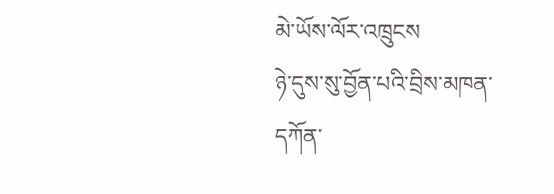མེ་ཡོས་ལོར་འཁྲུངས
ཉེ་དུས་སུ་བྱོན་པའི་བྲིས་མཁན་དཀོན་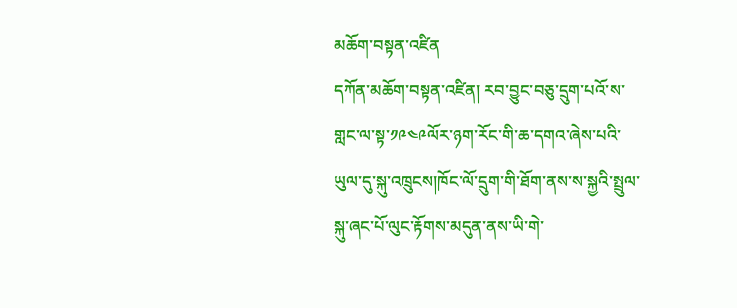མཆོག་བསྟན་འཛིན
དཀོན་མཆོག་བསྟན་འཛིན། རབ་བྱུང་བཅུ་དྲུག་པའོ་ས་གླང་ལ་སྟ་༡༩༤༩ལོར་ཉག་རོང་གི་ཆ་དགའ་ཞེས་པའི་ཡུལ་དུ་སྐུ་འཁྲུངས།ཁོང་ལོ་དྲུག་གི་ཐོག་ནས་ས་སྐྱའི་སྤྲུལ་སྐུ་ཞང་པོ་ལུང་རྟོགས་མདུན་ནས་ཡི་གེ་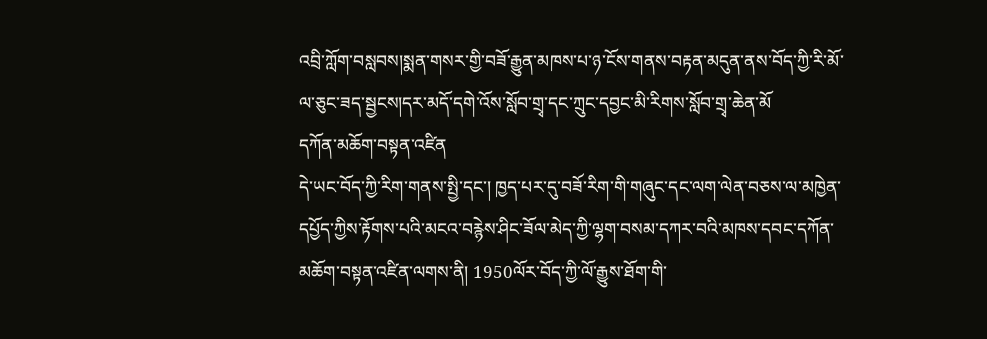འབྲི་ཀློག་བསླབས།སྨན་གསར་གྱི་བཟོ་རྒྱུན་མཁས་པ་ཉ་ངོས་གནས་བརྟན་མདུན་ནས་བོད་ཀྱི་རི་མོ་ལ་ཅུང་ཟད་སྦྱངས།དར་མདོ་དགེ་འོས་སློབ་གྲྭ་དང་ཀྲུང་དབྱང་མི་རིགས་སློབ་གྲྭ་ཆེན་མོ
དཀོན་མཆོག་བསྟན་འཛིན
དེ་ཡང་བོད་ཀྱི་རིག་གནས་སྤྱི་དང་། ཁྱད་པར་དུ་བཟོ་རིག་གི་གཞུང་དང་ལག་ལེན་བཅས་ལ་མཁྱེན་དཔྱོད་ཀྱིས་རྟོགས་པའི་མངའ་བརྙེས་ཤིང་ཟོལ་མེད་ཀྱི་ལྷག་བསམ་དཀར་བའི་མཁས་དབང་དཀོན་མཆོག་བསྟན་འཛིན་ལགས་ནི། 1950ལོར་བོད་ཀྱི་ལོ་རྒྱུས་ཐོག་གི་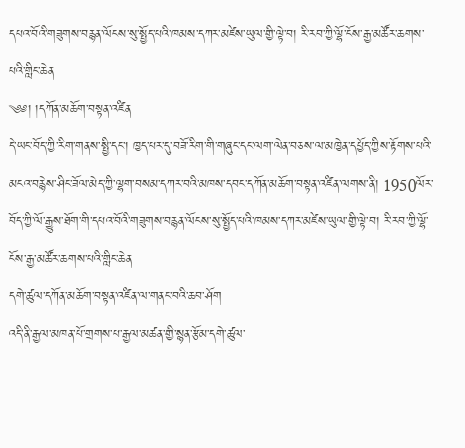དཔའ་བོའི་གཟུགས་བརྙན་ལོངས་སུ་སྤྱོད་པའི་ཁམས་དཀར་མཛེས་ཡུལ་གྱི་ལྟེ་བ། རི་རབ་ཀྱི་ལྷོ་ངོས་རྒྱ་མཚོར་ཆགས་པའི་གླིང་ཆེན
༄༅། །དཀོན་མཆོག་བསྟན་འཛིན
དེ་ཡང་བོད་ཀྱི་རིག་གནས་སྤྱི་དང་། ཁྱད་པར་དུ་བཟོ་རིག་གི་གཞུང་དང་ལག་ལེན་བཅས་ལ་མཁྱེན་དཔྱོད་ཀྱིས་རྟོགས་པའི་མངའ་བརྙེས་ཤིང་ཟོལ་མེད་ཀྱི་ལྷག་བསམ་དཀར་བའི་མཁས་དབང་དཀོན་མཆོག་བསྟན་འཛིན་ལགས་ནི། 1950ལོར་བོད་ཀྱི་ལོ་རྒྱུས་ཐོག་གི་དཔའ་བོའི་གཟུགས་བརྙན་ལོངས་སུ་སྤྱོད་པའི་ཁམས་དཀར་མཛེས་ཡུལ་གྱི་ལྟེ་བ། རི་རབ་ཀྱི་ལྷོ་ངོས་རྒྱ་མཚོར་ཆགས་པའི་གླིང་ཆེན
དགེ་ཚུལ་དཀོན་མཆོག་བསྟན་འཛིན་ལ་གནང་བའི་ཆབ་ཤོག
འདི་ནི་རྒྱལ་མཁན་པོ་གྲགས་པ་རྒྱལ་མཚན་གྱི་སྙན་རྩོམ་དགེ་ཚུལ་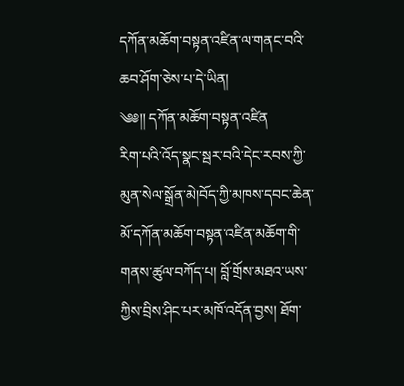དཀོན་མཆོག་བསྟན་འཛིན་ལ་གནང་བའི་ཆབ་ཤོག་ཅེས་པ་དེ་ཡིན།
༄༅།། དཀོན་མཆོག་བསྟན་འཛིན
རིག་པའི་འོད་སྣང་སྦར་བའི་དེང་རབས་ཀྱི་མུན་སེལ་སྒྲོན་མེ།བོད་ཀྱི་མཁས་དབང་ཆེན་མོ་དཀོན་མཆོག་བསྟན་འཛིན་མཆོག་གི་གནས་ཚུལ་བཀོད་པ། བློ་གྲོས་མཐའ་ཡས་ཀྱིས་བྲིས་ཤིང་པར་མཁོ་འདོན་བྱས། ཐོག་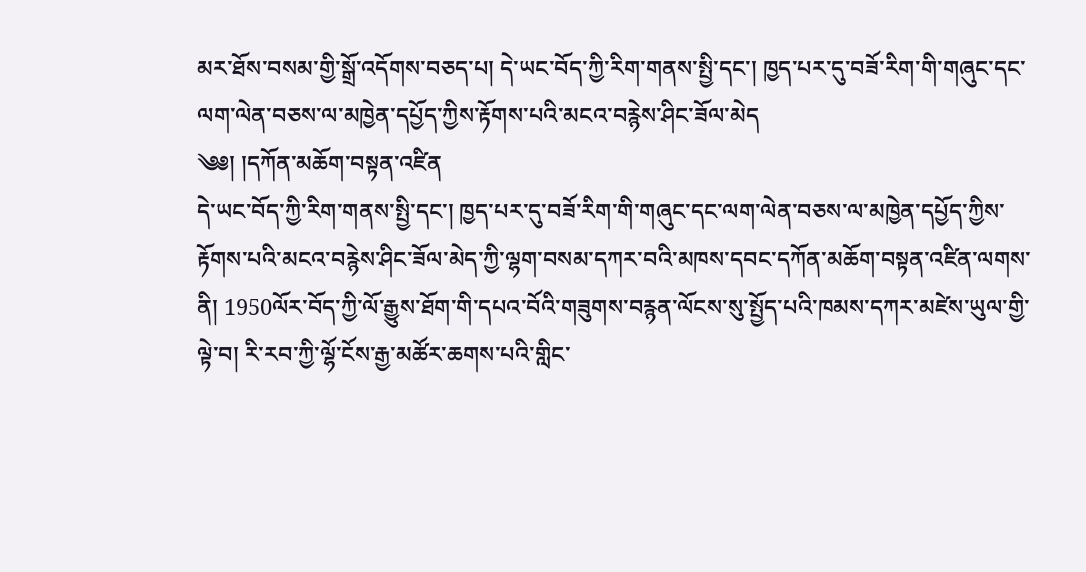མར་ཐོས་བསམ་གྱི་སྒྲོ་འདོགས་བཅད་པ། དེ་ཡང་བོད་ཀྱི་རིག་གནས་སྤྱི་དང་། ཁྱད་པར་དུ་བཟོ་རིག་གི་གཞུང་དང་ལག་ལེན་བཅས་ལ་མཁྱེན་དཔྱོད་ཀྱིས་རྟོགས་པའི་མངའ་བརྙེས་ཤིང་ཟོལ་མེད
༄༅། །དཀོན་མཆོག་བསྟན་འཛིན
དེ་ཡང་བོད་ཀྱི་རིག་གནས་སྤྱི་དང་། ཁྱད་པར་དུ་བཟོ་རིག་གི་གཞུང་དང་ལག་ལེན་བཅས་ལ་མཁྱེན་དཔྱོད་ཀྱིས་རྟོགས་པའི་མངའ་བརྙེས་ཤིང་ཟོལ་མེད་ཀྱི་ལྷག་བསམ་དཀར་བའི་མཁས་དབང་དཀོན་མཆོག་བསྟན་འཛིན་ལགས་ནི། 1950ལོར་བོད་ཀྱི་ལོ་རྒྱུས་ཐོག་གི་དཔའ་བོའི་གཟུགས་བརྙན་ལོངས་སུ་སྤྱོད་པའི་ཁམས་དཀར་མཛེས་ཡུལ་གྱི་ལྟེ་བ། རི་རབ་ཀྱི་ལྷོ་ངོས་རྒྱ་མཚོར་ཆགས་པའི་གླིང་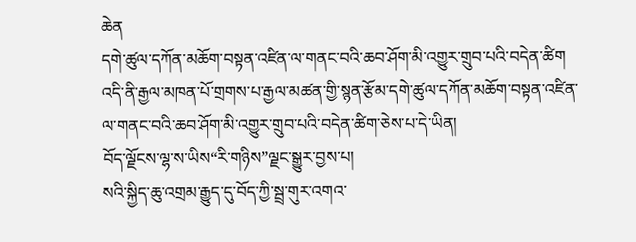ཆེན
དགེ་ཚུལ་དཀོན་མཆོག་བསྟན་འཛིན་ལ་གནང་བའི་ཆབ་ཤོག་མི་འགྱུར་གྲུབ་པའི་བདེན་ཚིག
འདི་ནི་རྒྱལ་མཁན་པོ་གྲགས་པ་རྒྱལ་མཚན་གྱི་སྙན་རྩོམ་དགེ་ཚུལ་དཀོན་མཆོག་བསྟན་འཛིན་ལ་གནང་བའི་ཆབ་ཤོག་མི་འགྱུར་གྲུབ་པའི་བདེན་ཚིག་ཅེས་པ་དེ་ཡིན།
བོད་ལྗོངས་ལྷ་ས་ཡིས“རི་གཉིས”ལྗང་སྒྱུར་བྱས་པ།
སའི་སྐྱིད་ཆུ་འགྲམ་རྒྱུད་དུ་བོད་ཀྱི་སྦྲ་གུར་འགའ་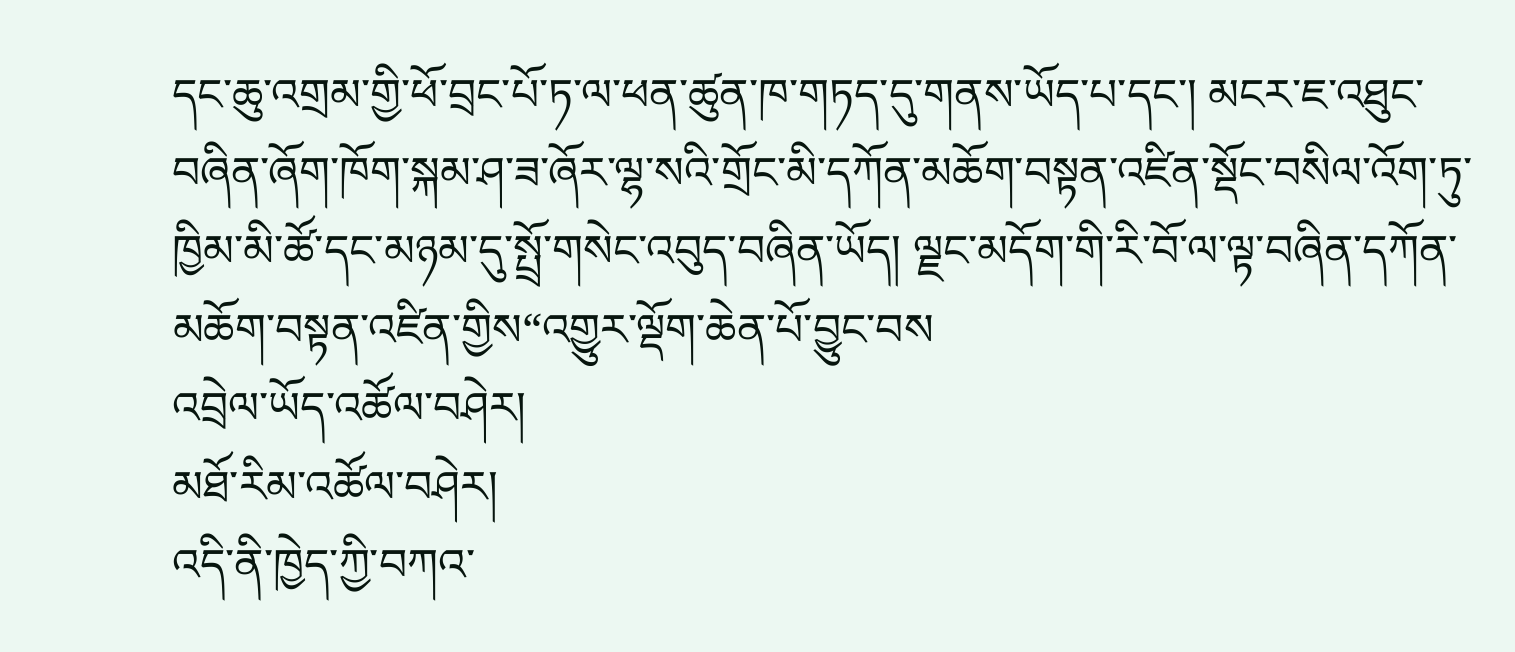དང་ཆུ་འགྲམ་གྱི་ཕོ་བྲང་པོ་ཏ་ལ་ཕན་ཚུན་ཁ་གཏད་དུ་གནས་ཡོད་པ་དང་། མངར་ཇ་འཐུང་བཞིན་ཞོག་ཁོག་སྐམ་ཤ་ཟ་ཞོར་ལྷ་སའི་གྲོང་མི་དཀོན་མཆོག་བསྟན་འཛིན་སྡོང་བསིལ་འོག་ཏུ་ཁྱིམ་མི་ཚོ་དང་མཉམ་དུ་སྤྲོ་གསེང་འབུད་བཞིན་ཡོད། ལྗང་མདོག་གི་རི་བོ་ལ་ལྟ་བཞིན་དཀོན་མཆོག་བསྟན་འཛིན་གྱིས“འགྱུར་ལྡོག་ཆེན་པོ་བྱུང་བས
འབྲེལ་ཡོད་འཚོལ་བཤེར།
མཐོ་རིམ་འཚོལ་བཤེར།
འདི་ནི་ཁྱེད་ཀྱི་བཀའ་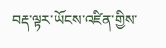བརྡ་ལྟར་ཡོངས་འཛིན་གྱིས་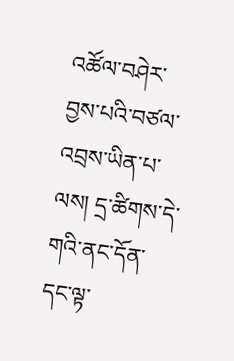འཚོལ་བཤེར་བྱས་པའི་བཙལ་འབྲས་ཡིན་པ་ལས། དྲ་ཚིགས་དེ་གའི་ནང་དོན་དང་ལྟ་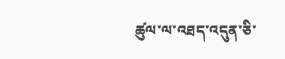ཚུལ་ལ་འཐད་འདུན་ཅི་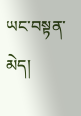ཡང་བསྟན་མེད།